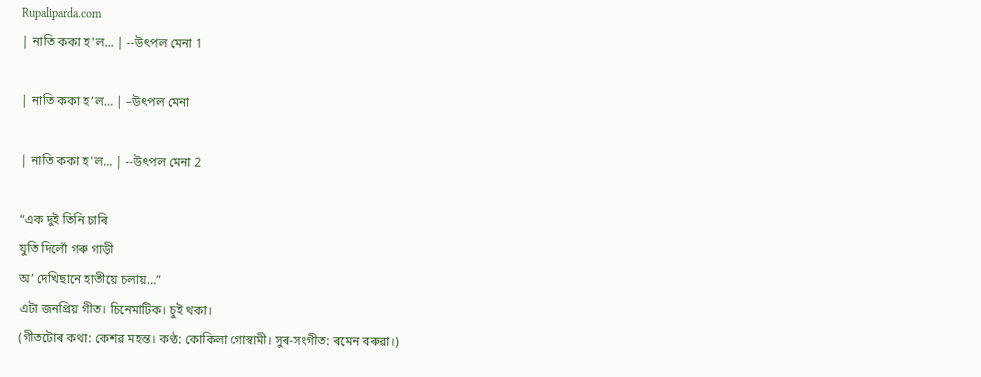Rupaliparda.com
| নাতি ককা হ'ল... | --উৎপল মেনা 1

| নাতি ককা হ’ল… | –উৎপল মেনা

| নাতি ককা হ'ল... | --উৎপল মেনা 2

“এক দুই তিনি চাৰি
যুতি দিলোঁ গৰু গাড়ী
অ’ দেখিছানে হাতীয়ে চলায়…”
এটা জনপ্ৰিয় গীত। চিনেমাটিক। চুই থকা।
(গীতটোৰ কথা: কেশৱ মহন্ত। কণ্ঠ: কোকিলা গোস্বামী। সুৰ-সংগীত: ৰমেন বৰুৱা।)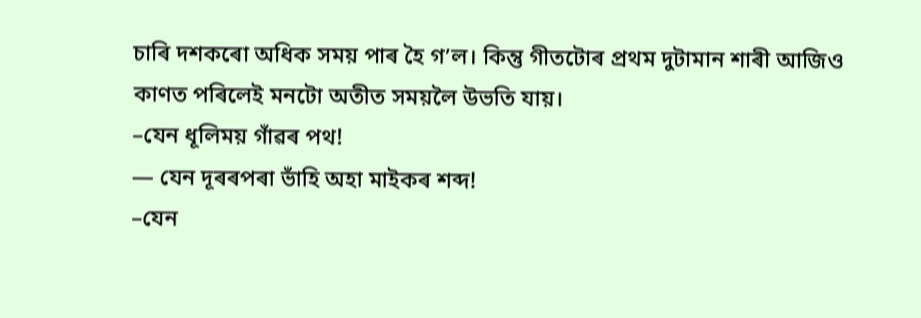চাৰি দশকৰো অধিক সময় পাৰ হৈ গ’ল। কিন্তু গীতটোৰ প্ৰথম দুটামান শাৰী আজিও কাণত পৰিলেই মনটো অতীত সময়লৈ উভতি যায়।
–যেন ধূলিময় গাঁৱৰ পথ!
— যেন দূৰৰপৰা ভাঁহি অহা মাইকৰ শব্দ!
–যেন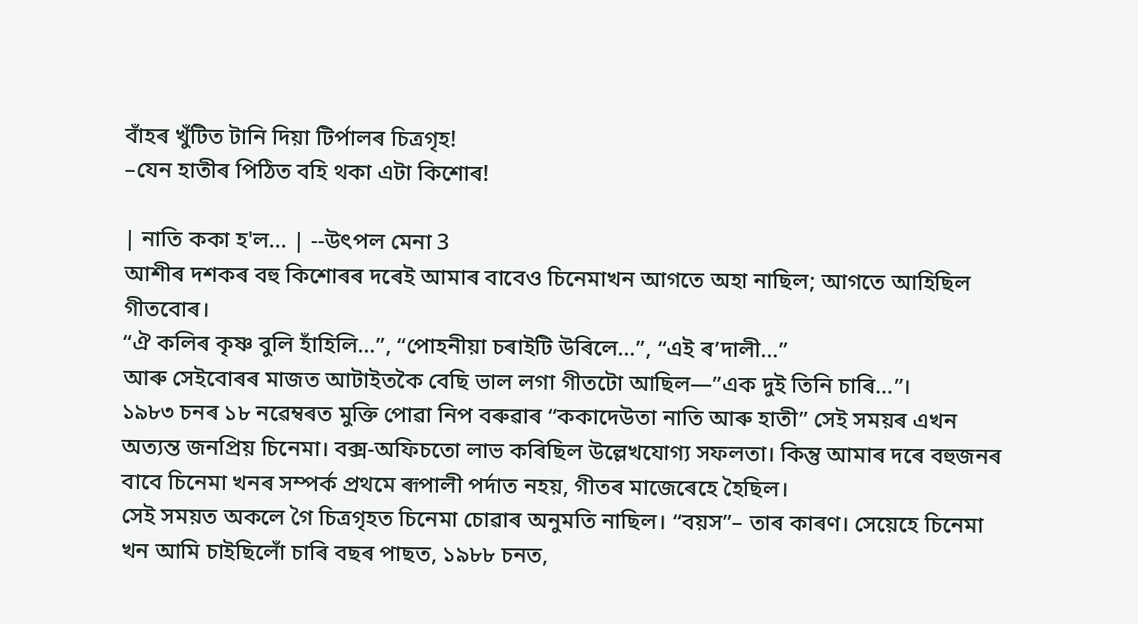বাঁহৰ খুঁটিত টানি দিয়া টিৰ্পালৰ চিত্ৰগৃহ!
–যেন হাতীৰ পিঠিত বহি থকা এটা কিশোৰ!

| নাতি ককা হ'ল... | --উৎপল মেনা 3
আশীৰ দশকৰ বহু কিশোৰৰ দৰেই আমাৰ বাবেও চিনেমাখন আগতে অহা নাছিল; আগতে আহিছিল গীতবোৰ।
“ঐ কলিৰ কৃষ্ণ বুলি হাঁহিলি…”, “পোহনীয়া চৰাইটি উৰিলে…”, “এই ৰ’দালী…”
আৰু সেইবোৰৰ মাজত আটাইতকৈ বেছি ভাল লগা গীতটো আছিল—”এক দুই তিনি চাৰি…”।
১৯৮৩ চনৰ ১৮ নৱেম্বৰত মুক্তি পোৱা নিপ বৰুৱাৰ “ককাদেউতা নাতি আৰু হাতী” সেই সময়ৰ এখন অত্যন্ত জনপ্ৰিয় চিনেমা। বক্স-অফিচতো লাভ কৰিছিল উল্লেখযোগ্য সফলতা। কিন্তু আমাৰ দৰে বহুজনৰ বাবে চিনেমা খনৰ সম্পৰ্ক প্ৰথমে ৰূপালী পৰ্দাত নহয়, গীতৰ মাজেৰেহে হৈছিল।
সেই সময়ত অকলে গৈ চিত্ৰগৃহত চিনেমা চোৱাৰ অনুমতি নাছিল। “বয়স”– তাৰ কাৰণ। সেয়েহে চিনেমা খন আমি চাইছিলোঁ চাৰি বছৰ পাছত, ১৯৮৮ চনত,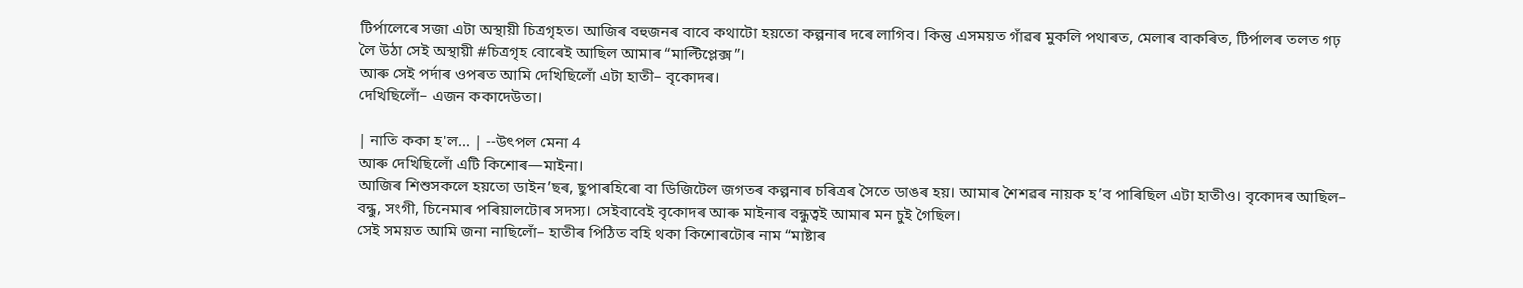টিৰ্পালেৰে সজা এটা অস্থায়ী চিত্ৰগৃহত। আজিৰ বহুজনৰ বাবে কথাটো হয়তো কল্পনাৰ দৰে লাগিব। কিন্তু এসময়ত গাঁৱৰ মুকলি পথাৰত, মেলাৰ বাকৰিত, টিৰ্পালৰ তলত গঢ় লৈ উঠা সেই অস্থায়ী #চিত্ৰগৃহ বোৰেই আছিল আমাৰ “মাল্টিপ্লেক্স”।
আৰু সেই পৰ্দাৰ ওপৰত আমি দেখিছিলোঁ এটা হাতী– বৃকোদৰ।
দেখিছিলোঁ– এজন ককাদেউতা।

| নাতি ককা হ'ল... | --উৎপল মেনা 4
আৰু দেখিছিলোঁ এটি কিশোৰ—মাইনা।
আজিৰ শিশুসকলে হয়তো ডাইন’ছৰ, ছুপাৰহিৰো বা ডিজিটেল জগতৰ কল্পনাৰ চৰিত্ৰৰ সৈতে ডাঙৰ হয়। আমাৰ শৈশৱৰ নায়ক হ’ব পাৰিছিল এটা হাতীও। বৃকোদৰ আছিল– বন্ধু, সংগী, চিনেমাৰ পৰিয়ালটোৰ সদস্য। সেইবাবেই বৃকোদৰ আৰু মাইনাৰ বন্ধুত্বই আমাৰ মন চুই গৈছিল।
সেই সময়ত আমি জনা নাছিলোঁ– হাতীৰ পিঠিত বহি থকা কিশোৰটোৰ নাম “মাষ্টাৰ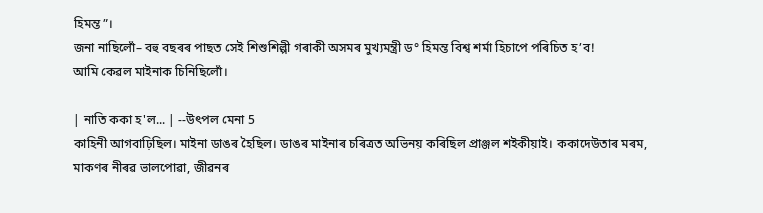হিমন্ত”।
জনা নাছিলোঁ– বহু বছৰৰ পাছত সেই শিশুশিল্পী গৰাকী অসমৰ মুখ্যমন্ত্ৰী ড° হিমন্ত বিশ্ব শৰ্মা হিচাপে পৰিচিত হ’ব!
আমি কেৱল মাইনাক চিনিছিলোঁ।

| নাতি ককা হ'ল... | --উৎপল মেনা 5
কাহিনী আগবাঢ়িছিল। মাইনা ডাঙৰ হৈছিল। ডাঙৰ মাইনাৰ চৰিত্ৰত অভিনয় কৰিছিল প্ৰাঞ্জল শইকীয়াই। ককাদেউতাৰ মৰম, মাকণৰ নীৰৱ ভালপোৱা, জীৱনৰ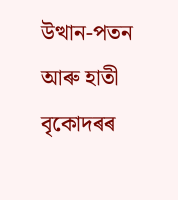উত্থান-পতন আৰু হাতী বৃকোদৰৰ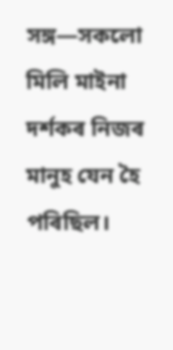সঙ্গ—সকলো মিলি মাইনা দৰ্শকৰ নিজৰ মানুহ যেন হৈ পৰিছিল।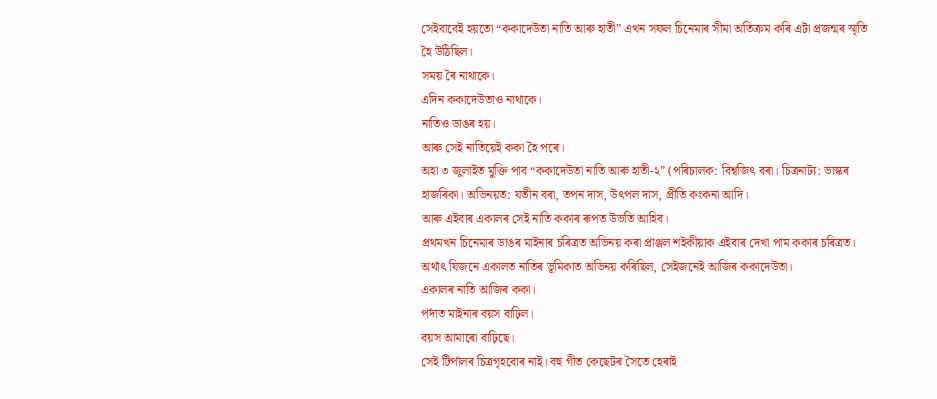সেইবাবেই হয়তো “ককাদেউতা নাতি আৰু হাতী” এখন সফল চিনেমাৰ সীমা অতিক্ৰম কৰি এটা প্ৰজন্মৰ স্মৃতি হৈ উঠিছিল।
সময় ৰৈ নাথাকে।
এদিন ককাদেউতাও নাথাকে।
নাতিও ডাঙৰ হয়।
আৰু সেই নাতিয়েই ককা হৈ পৰে।
অহা ৩ জুলাইত মুক্তি পাব “ককাদেউতা নাতি আৰু হাতী-২” (পৰিচালক: বিশ্বজিৎ বৰা। চিত্ৰনাট্য: ভাস্কৰ হাজৰিকা। অভিনয়ত: যতীন বৰা, তপন দাস, উৎপল দাস, প্ৰীতি কংকনা আদি।
আৰু এইবাৰ একালৰ সেই নাতি ককাৰ ৰূপত উভতি আহিব।
প্ৰথমখন চিনেমাৰ ডাঙৰ মাইনাৰ চৰিত্ৰত অভিনয় কৰা প্ৰাঞ্জল শইকীয়াক এইবাৰ দেখা পাম ককাৰ চৰিত্ৰত। অৰ্থাৎ যিজনে একালত নাতিৰ ভূমিকাত অভিনয় কৰিছিল, সেইজনেই আজিৰ ককাদেউতা।
একালৰ নাতি আজিৰ ককা।
পৰ্দাত মাইনাৰ বয়স বাঢ়িল।
বয়স আমাৰো বাঢ়িছে।
সেই টিৰ্পালৰ চিত্ৰগৃহবোৰ নাই। বহু গীত কেছেটৰ সৈতে হেৰাই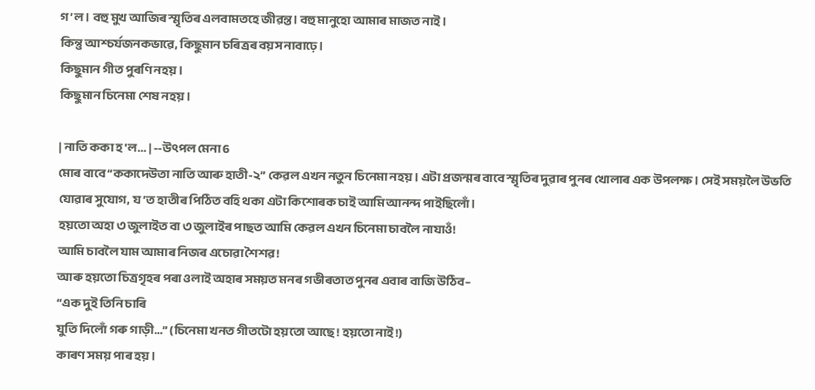গ’ল। বহু মুখ আজিৰ স্মৃতিৰ এলবামতহে জীৱন্ত। বহু মানুহো আমাৰ মাজত নাই।
কিন্তু আশ্চৰ্যজনকভাৱে, কিছুমান চৰিত্ৰৰ বয়স নাবাঢ়ে।
কিছুমান গীত পুৰণি নহয়।
কিছুমান চিনেমা শেষ নহয়।

| নাতি ককা হ'ল... | --উৎপল মেনা 6
মোৰ বাবে “ককাদেউতা নাতি আৰু হাতী-২” কেৱল এখন নতুন চিনেমা নহয়। এটা প্ৰজন্মৰ বাবে স্মৃতিৰ দুৱাৰ পুনৰ খোলাৰ এক উপলক্ষ। সেই সময়লৈ উভতি যোৱাৰ সুযোগ, য’ত হাতীৰ পিঠিত বহি থকা এটা কিশোৰক চাই আমি আনন্দ পাইছিলোঁ।
হয়তো অহা ৩ জুলাইত বা ৩ জুলাইৰ পাছত আমি কেৱল এখন চিনেমা চাবলৈ নাযাওঁ!
আমি চাবলৈ যাম আমাৰ নিজৰ এচোৱা শৈশৱ!
আৰু হয়তো চিত্ৰগৃহৰ পৰা ওলাই অহাৰ সময়ত মনৰ গভীৰতাত পুনৰ এবাৰ বাজি উঠিব–
“এক দুই তিনি চাৰি
যুতি দিলোঁ গৰু গাড়ী…” (চিনেমা খনত গীতটো হয়তো আছে! হয়তো নাই!)
কাৰণ সময় পাৰ হয়।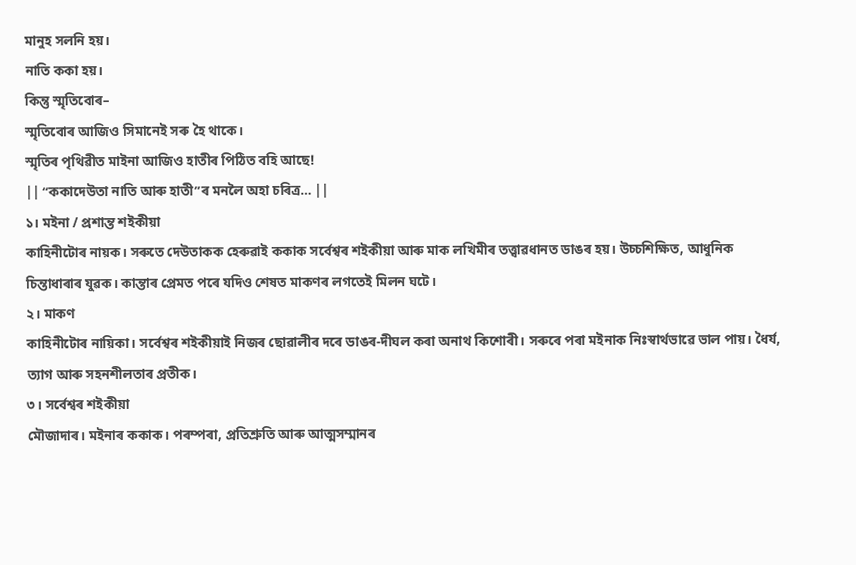মানুহ সলনি হয়।
নাতি ককা হয়।
কিন্তু স্মৃতিবোৰ–
স্মৃতিবোৰ আজিও সিমানেই সৰু হৈ থাকে।
স্মৃতিৰ পৃথিৱীত মাইনা আজিও হাতীৰ পিঠিত বহি আছে!
|| “ককাদেউতা নাতি আৰু হাতী”ৰ মনলৈ অহা চৰিত্ৰ… ||
১। মইনা / প্ৰশান্ত শইকীয়া
কাহিনীটোৰ নায়ক। সৰুতে দেউতাকক হেৰুৱাই ককাক সৰ্বেশ্বৰ শইকীয়া আৰু মাক লখিমীৰ তত্ত্বাৱধানত ডাঙৰ হয়। উচ্চশিক্ষিত, আধুনিক চিন্তাধাৰাৰ যুৱক। কান্তাৰ প্ৰেমত পৰে যদিও শেষত মাকণৰ লগতেই মিলন ঘটে।
২। মাকণ
কাহিনীটোৰ নায়িকা। সৰ্বেশ্বৰ শইকীয়াই নিজৰ ছোৱালীৰ দৰে ডাঙৰ-দীঘল কৰা অনাথ কিশোৰী। সৰুৰে পৰা মইনাক নিঃস্বাৰ্থভাৱে ভাল পায়। ধৈৰ্য, ত্যাগ আৰু সহনশীলতাৰ প্ৰতীক।
৩। সৰ্বেশ্বৰ শইকীয়া
মৌজাদাৰ। মইনাৰ ককাক। পৰম্পৰা, প্ৰতিশ্ৰুতি আৰু আত্মসম্মানৰ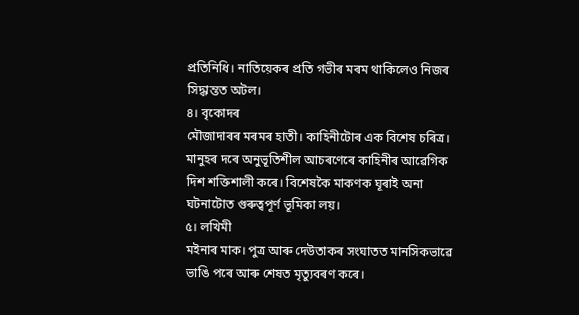প্ৰতিনিধি। নাতিয়েকৰ প্ৰতি গভীৰ মৰম থাকিলেও নিজৰ সিদ্ধান্তত অটল।
৪। বৃকোদৰ
মৌজাদাৰৰ মৰমৰ হাতী। কাহিনীটোৰ এক বিশেষ চৰিত্ৰ। মানুহৰ দৰে অনুভূতিশীল আচৰণেৰে কাহিনীৰ আৱেগিক দিশ শক্তিশালী কৰে। বিশেষকৈ মাকণক ঘূৰাই অনা ঘটনাটোত গুৰুত্বপূৰ্ণ ভূমিকা লয়।
৫। লখিমী
মইনাৰ মাক। পুত্ৰ আৰু দেউতাকৰ সংঘাতত মানসিকভাৱে ভাঙি পৰে আৰু শেষত মৃত্যুবৰণ কৰে।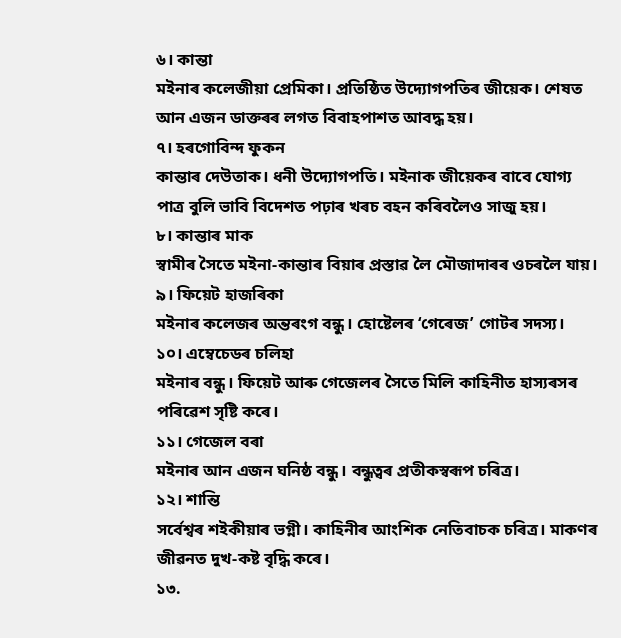৬। কান্তা
মইনাৰ কলেজীয়া প্ৰেমিকা। প্ৰতিষ্ঠিত উদ্যোগপতিৰ জীয়েক। শেষত আন এজন ডাক্তৰৰ লগত বিবাহপাশত আবদ্ধ হয়।
৭। হৰগোবিন্দ ফুকন
কান্তাৰ দেউতাক। ধনী উদ্যোগপতি। মইনাক জীয়েকৰ বাবে যোগ্য পাত্ৰ বুলি ভাবি বিদেশত পঢ়াৰ খৰচ বহন কৰিবলৈও সাজু হয়।
৮। কান্তাৰ মাক
স্বামীৰ সৈতে মইনা-কান্তাৰ বিয়াৰ প্ৰস্তাৱ লৈ মৌজাদাৰৰ ওচৰলৈ যায়।
৯। ফিয়েট হাজৰিকা
মইনাৰ কলেজৰ অন্তৰংগ বন্ধু। হোষ্টেলৰ ‘গেৰেজ’ গোটৰ সদস্য।
১০। এম্বেচেডৰ চলিহা
মইনাৰ বন্ধু। ফিয়েট আৰু গেজেলৰ সৈতে মিলি কাহিনীত হাস্যৰসৰ পৰিৱেশ সৃষ্টি কৰে।
১১। গেজেল বৰা
মইনাৰ আন এজন ঘনিষ্ঠ বন্ধু। বন্ধুত্বৰ প্ৰতীকস্বৰূপ চৰিত্ৰ।
১২। শান্তি
সৰ্বেশ্বৰ শইকীয়াৰ ভগ্নী। কাহিনীৰ আংশিক নেতিবাচক চৰিত্ৰ। মাকণৰ জীৱনত দুখ-কষ্ট বৃদ্ধি কৰে।
১৩.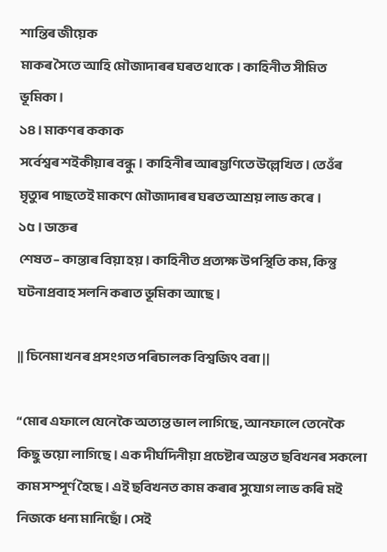শান্তিৰ জীয়েক
মাকৰ সৈতে আহি মৌজাদাৰৰ ঘৰত থাকে। কাহিনীত সীমিত ভূমিকা।
১৪। মাকণৰ ককাক
সৰ্বেশ্বৰ শইকীয়াৰ বন্ধু। কাহিনীৰ আৰম্ভণিতে উল্লেখিত। তেওঁৰ মৃত্যুৰ পাছতেই মাকণে মৌজাদাৰৰ ঘৰত আশ্ৰয় লাভ কৰে।
১৫। ডাক্তৰ
শেষত– কান্তাৰ বিয়া হয়। কাহিনীত প্ৰত্যক্ষ উপস্থিতি কম, কিন্তু ঘটনাপ্ৰবাহ সলনি কৰাত ভূমিকা আছে।

|| চিনেমা খনৰ প্ৰসংগত পৰিচালক বিশ্বজিৎ বৰা ||

“মোৰ এফালে যেনেকৈ অত্যন্ত ভাল লাগিছে, আনফালে তেনেকৈ কিছু ভয়ো লাগিছে। এক দীৰ্ঘদিনীয়া প্ৰচেষ্টাৰ অন্তত ছবিখনৰ সকলো কাম সম্পূৰ্ণ হৈছে। এই ছবিখনত কাম কৰাৰ সুযোগ লাভ কৰি মই নিজকে ধন্য মানিছোঁ। সেই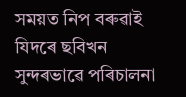সময়ত নিপ বৰুৱাই যিদৰে ছবিখন সুন্দৰভাৱে পৰিচালনা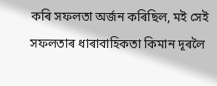কৰি সফলতা অৰ্জন কৰিছিল, মই সেই সফলতাৰ ধাৰাবাহিকতা কিমান দূৰলৈ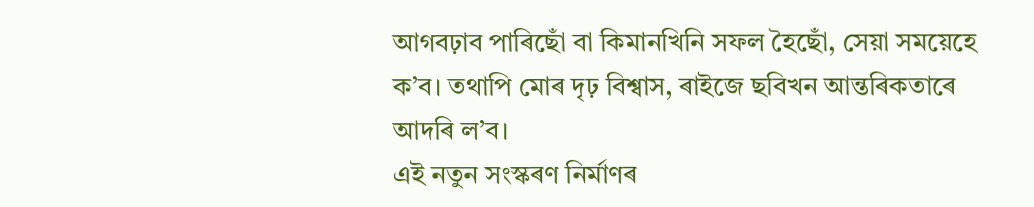আগবঢ়াব পাৰিছোঁ বা কিমানখিনি সফল হৈছোঁ, সেয়া সময়েহে ক’ব। তথাপি মোৰ দৃঢ় বিশ্বাস, ৰাইজে ছবিখন আন্তৰিকতাৰে আদৰি ল’ব।
এই নতুন সংস্কৰণ নিৰ্মাণৰ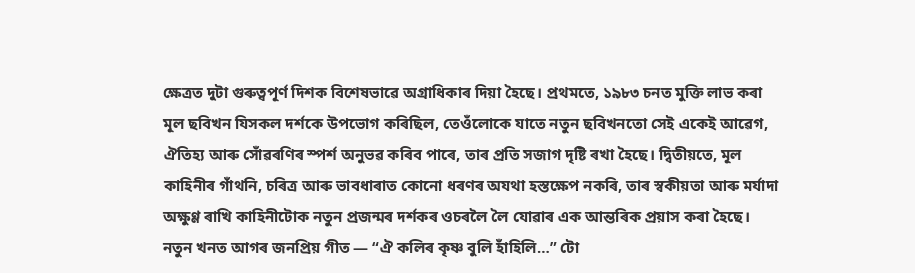ক্ষেত্ৰত দুটা গুৰুত্বপূৰ্ণ দিশক বিশেষভাৱে অগ্ৰাধিকাৰ দিয়া হৈছে। প্ৰথমতে, ১৯৮৩ চনত মুক্তি লাভ কৰা মূল ছবিখন যিসকল দৰ্শকে উপভোগ কৰিছিল, তেওঁলোকে যাতে নতুন ছবিখনতো সেই একেই আৱেগ, ঐতিহ্য আৰু সোঁৱৰণিৰ স্পৰ্শ অনুভৱ কৰিব পাৰে, তাৰ প্ৰতি সজাগ দৃষ্টি ৰখা হৈছে। দ্বিতীয়তে, মূল কাহিনীৰ গাঁথনি, চৰিত্ৰ আৰু ভাবধাৰাত কোনো ধৰণৰ অযথা হস্তক্ষেপ নকৰি, তাৰ স্বকীয়তা আৰু মৰ্যাদা অক্ষুণ্ণ ৰাখি কাহিনীটোক নতুন প্ৰজন্মৰ দৰ্শকৰ ওচৰলৈ লৈ যোৱাৰ এক আন্তৰিক প্ৰয়াস কৰা হৈছে। নতুন খনত আগৰ জনপ্ৰিয় গীত — “ঐ কলিৰ কৃষ্ণ বুলি হাঁহিলি…” টো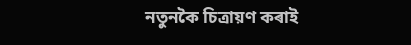নতুনকৈ চিত্ৰায়ণ কৰাই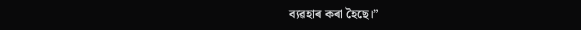ব্যৱহাৰ কৰা হৈছে।”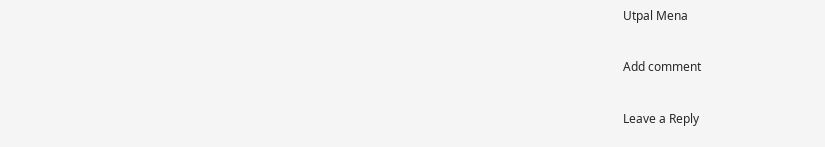Utpal Mena

Add comment

Leave a Reply